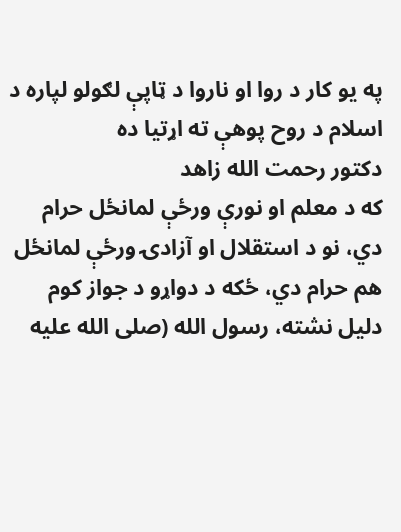په يو کار د روا او ناروا د ټاپې لګولو لپاره د اسلام د روح پوهې ته اړتيا ده
دکتور رحمت الله زاهد
که د معلم او نورې ورځې لمانځل حرام دي، نو د استقلال او آزادۍ ورځې لمانځل هم حرام دي، ځکه د دواړو د جواز کوم دليل نشته، رسول الله (صلی الله عليه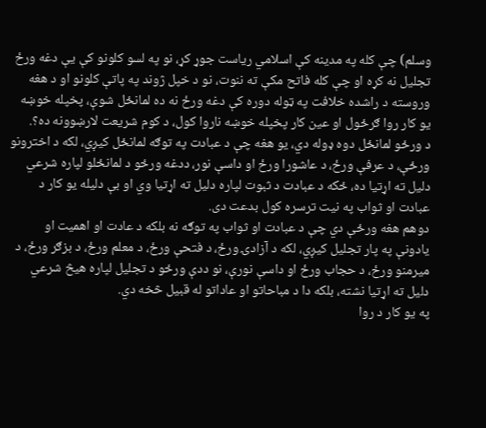وسلم) چې کله په مدينه کې اسلامي رياست جوړ کړ، نو په لسو کلونو کې يې دغه ورځ تجليل نه کړه او چې کله فاتح مکې ته ننوت، نو د خپل ژوند په پاتې کلونو او د هغه وروسته د راشده خلافت په ټوله دوره کې دغه ورځ نه ده لمانځل شوې، پخپله خوښه يو کار روا ګرځول او عين کار پخپله خوښه ناروا کول، د کوم شريعت لارښوونه ده؟.
د ورځو لمانځل دوه ډوله دي، يو هغه چې د عبادت په توګه لمانځل کيږي، لکه د اخترونو ورځې، د عرفې ورځ، د عاشورا ورځ او داسې نور، ددغه ورځو د لمانځلو لپاره شرعي دليل ته اړتيا ده، ځکه د عبادت د ثبوت لپاره دليل ته اړتيا وي او بې دليله يو کار د عبادت او ثواب په نيت ترسره کول بدعت دی.
دوهم هغه ورځې دي چې د عبادت او ثواب په توګه نه بلکه د عادت او اهميت او يادونې په پار تجليل کيږي، لکه د آزادۍ ورځ، د فتحې ورځ، د معلم ورځ، د بزګر ورځ، د ميرمنو ورځ، د حجاب ورځ او داسې نورې، نو ددې ورځو د تجليل لپاره هيڅ شرعي دليل ته اړتيا نشته، بلکه دا د مباحاتو او عاداتو له قبيل څخه دي.
په يو کار د روا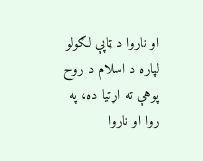او ناروا د ټاپې لګولو لپاره د اسلام د روح پوهې ته اړتيا ده، په روا او ناروا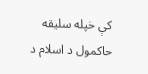کې خپله سليقه حاکمول د اسلام د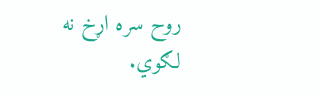روح سره اړخ نه لګوي.